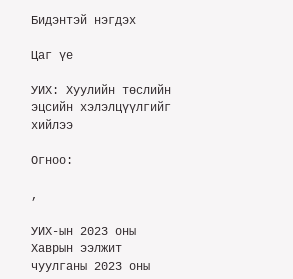Бидэнтэй нэгдэх

Цаг үе

УИХ: Хуулийн төслийн эцсийн хэлэлцүүлгийг хийлээ

Огноо:

,

УИХ-ын 2023 оны Хаврын ээлжит чуулганы 2023 оны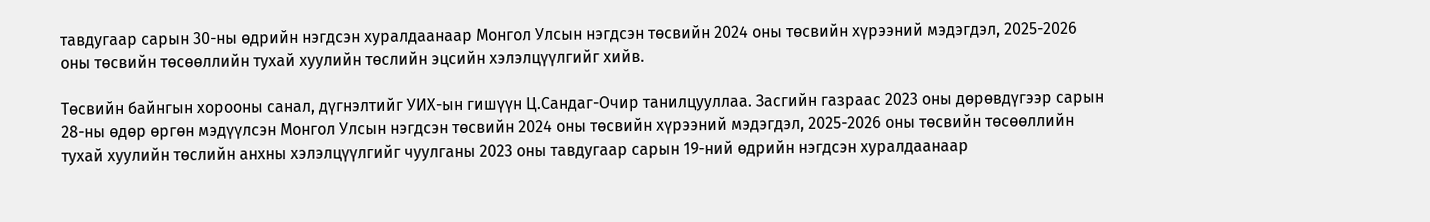тавдугаар сарын 30-ны өдрийн нэгдсэн хуралдаанаар Монгол Улсын нэгдсэн төсвийн 2024 оны төсвийн хүрээний мэдэгдэл, 2025-2026 оны төсвийн төсөөллийн тухай хуулийн төслийн эцсийн хэлэлцүүлгийг хийв.

Төсвийн байнгын хорооны санал, дүгнэлтийг УИХ-ын гишүүн Ц.Сандаг-Очир танилцууллаа. Засгийн газраас 2023 оны дөрөвдүгээр сарын 28-ны өдөр өргөн мэдүүлсэн Монгол Улсын нэгдсэн төсвийн 2024 оны төсвийн хүрээний мэдэгдэл, 2025-2026 оны төсвийн төсөөллийн тухай хуулийн төслийн анхны хэлэлцүүлгийг чуулганы 2023 оны тавдугаар сарын 19-ний өдрийн нэгдсэн хуралдаанаар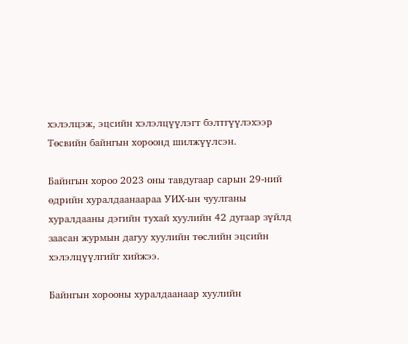хэлэлцэж, эцсийн хэлэлцүүлэгт бэлтгүүлэхээр Төсвийн байнгын хороонд шилжүүлсэн.

Байнгын хороо 2023 оны тавдугаар сарын 29-ний өдрийн хуралдаанаараа УИХ-ын чуулганы хуралдааны дэгийн тухай хуулийн 42 дугаар зүйлд заасан журмын дагуу хуулийн төслийн эцсийн хэлэлцүүлгийг хийжээ.

Байнгын хорооны хуралдаанаар хуулийн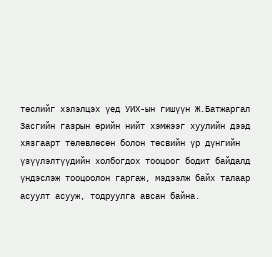төслийг хэлэлцэх үед УИХ-ын гишүүн Ж.Батжаргал Засгийн газрын өрийн нийт хэмжээг хуулийн дээд хязгаарт төлөвлөсөн болон төсвийн үр дүнгийн үзүүлэлтүүдийн холбогдох тооцоог бодит байдалд үндэслэж тооцоолон гаргаж, мэдээлж байх талаар асуулт асууж, тодруулга авсан байна.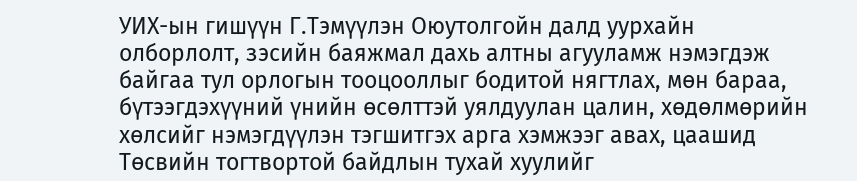УИХ-ын гишүүн Г.Тэмүүлэн Оюутолгойн далд уурхайн олборлолт, зэсийн баяжмал дахь алтны агууламж нэмэгдэж байгаа тул орлогын тооцооллыг бодитой нягтлах, мөн бараа, бүтээгдэхүүний үнийн өсөлттэй уялдуулан цалин, хөдөлмөрийн хөлсийг нэмэгдүүлэн тэгшитгэх арга хэмжээг авах, цаашид Төсвийн тогтвортой байдлын тухай хуулийг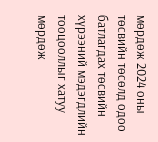мөрдөж 2024 оны төсвийн төсөлд одоо батлагдах төсвийн хүрээний мэдэгдлийн тооцооллыг хатуу мөрдөж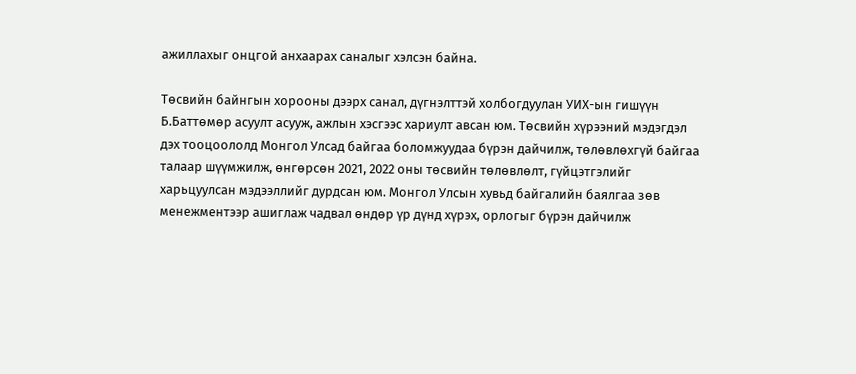ажиллахыг онцгой анхаарах саналыг хэлсэн байна.

Төсвийн байнгын хорооны дээрх санал, дүгнэлттэй холбогдуулан УИХ-ын гишүүн Б.Баттөмөр асуулт асууж, ажлын хэсгээс хариулт авсан юм. Төсвийн хүрээний мэдэгдэл дэх тооцоололд Монгол Улсад байгаа боломжуудаа бүрэн дайчилж, төлөвлөхгүй байгаа талаар шүүмжилж, өнгөрсөн 2021, 2022 оны төсвийн төлөвлөлт, гүйцэтгэлийг харьцуулсан мэдээллийг дурдсан юм. Монгол Улсын хувьд байгалийн баялгаа зөв менежментээр ашиглаж чадвал өндөр үр дүнд хүрэх, орлогыг бүрэн дайчилж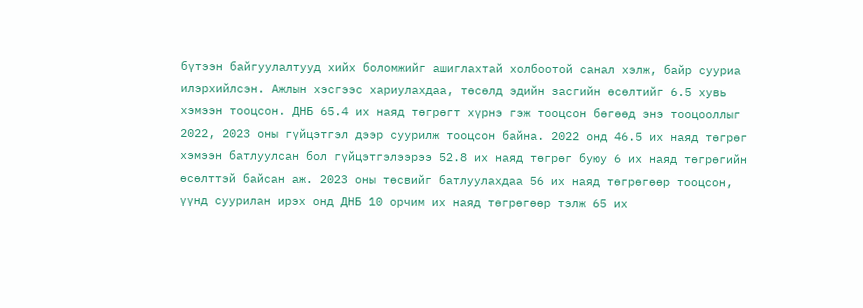бүтээн байгуулалтууд хийх боломжийг ашиглахтай холбоотой санал хэлж, байр сууриа илэрхийлсэн. Ажлын хэсгээс хариулахдаа, төсөлд эдийн засгийн өсөлтийг 6.5 хувь хэмээн тооцсон. ДНБ 65.4 их наяд төгрөгт хүрнэ гэж тооцсон бөгөөд энэ тооцооллыг 2022, 2023 оны гүйцэтгэл дээр суурилж тооцсон байна. 2022 онд 46.5 их наяд төгрөг хэмээн батлуулсан бол гүйцэтгэлээрээ 52.8 их наяд төгрөг буюу 6 их наяд төгрөгийн өсөлттэй байсан аж. 2023 оны төсвийг батлуулахдаа 56 их наяд төгрөгөөр тооцсон, үүнд суурилан ирэх онд ДНБ 10 орчим их наяд төгрөгөөр тэлж 65 их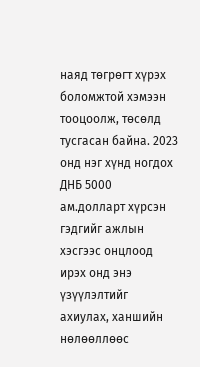наяд төгрөгт хүрэх боломжтой хэмээн тооцоолж, төсөлд тусгасан байна. 2023 онд нэг хүнд ногдох ДНБ 5000 ам.долларт хүрсэн гэдгийг ажлын хэсгээс онцлоод ирэх онд энэ үзүүлэлтийг ахиулах, ханшийн нөлөөллөөс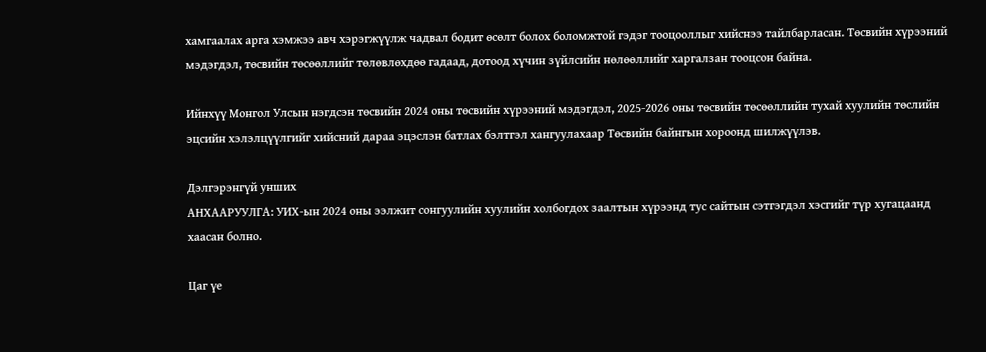хамгаалах арга хэмжээ авч хэрэгжүүлж чадвал бодит өсөлт болох боломжтой гэдэг тооцооллыг хийснээ тайлбарласан. Төсвийн хүрээний мэдэгдэл, төсвийн төсөөллийг төлөвлөхдөө гадаад, дотоод хүчин зүйлсийн нөлөөллийг харгалзан тооцсон байна.

Ийнхүү Монгол Улсын нэгдсэн төсвийн 2024 оны төсвийн хүрээний мэдэгдэл, 2025-2026 оны төсвийн төсөөллийн тухай хуулийн төслийн эцсийн хэлэлцүүлгийг хийсний дараа эцэслэн батлах бэлтгэл хангуулахаар Төсвийн байнгын хороонд шилжүүлэв.

Дэлгэрэнгүй унших
АНХААРУУЛГА: УИХ-ын 2024 оны ээлжит сонгуулийн хуулийн холбогдох заалтын хүрээнд тус сайтын сэтгэгдэл хэсгийг түр хугацаанд хаасан болно.

Цаг үе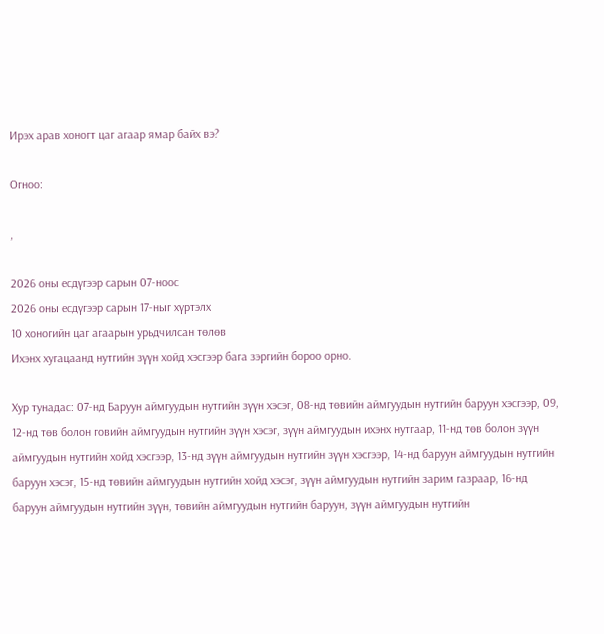Ирэх арав хоногт цаг агаар ямар байх вэ?

Огноо:

,

2026 оны есдүгээр сарын 07-ноос
2026 оны есдүгээр сарын 17-ныг хүртэлх
10 хоногийн цаг агаарын урьдчилсан төлөв
Ихэнх хугацаанд нутгийн зүүн хойд хэсгээр бага зэргийн бороо орно.

Хур тунадас: 07-нд Баруун аймгуудын нутгийн зүүн хэсэг, 08-нд төвийн аймгуудын нутгийн баруун хэсгээр, 09, 12-нд төв болон говийн аймгуудын нутгийн зүүн хэсэг, зүүн аймгуудын ихэнх нутгаар, 11-нд төв болон зүүн аймгуудын нутгийн хойд хэсгээр, 13-нд зүүн аймгуудын нутгийн зүүн хэсгээр, 14-нд баруун аймгуудын нутгийн баруун хэсэг, 15-нд төвийн аймгуудын нутгийн хойд хэсэг, зүүн аймгуудын нутгийн зарим газраар, 16-нд баруун аймгуудын нутгийн зүүн, төвийн аймгуудын нутгийн баруун, зүүн аймгуудын нутгийн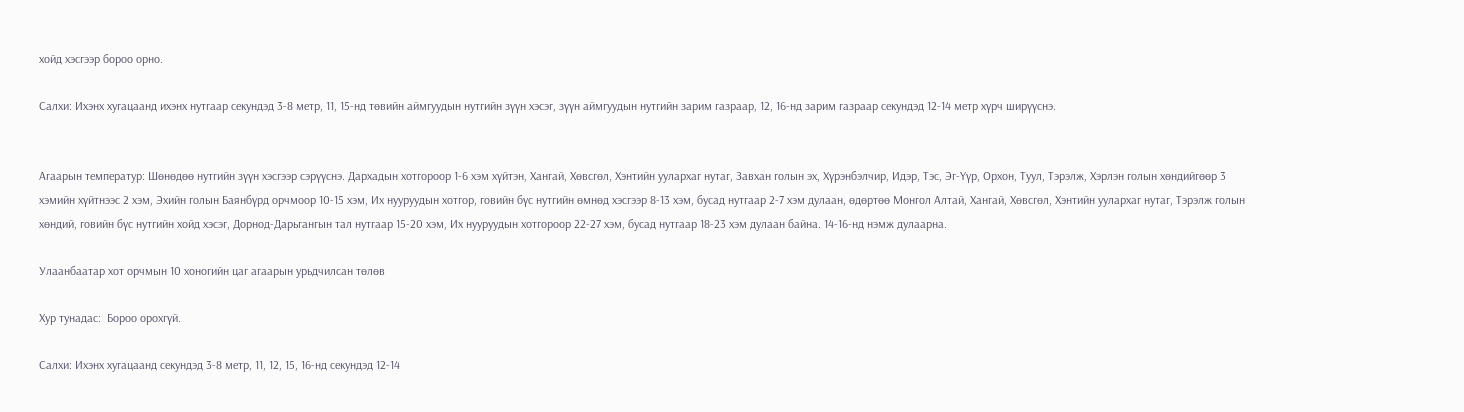хойд хэсгээр бороо орно.

Салхи: Ихэнх хугацаанд ихэнх нутгаар секундэд 3-8 метр, 11, 15-нд төвийн аймгуудын нутгийн зүүн хэсэг, зүүн аймгуудын нутгийн зарим газраар, 12, 16-нд зарим газраар секундэд 12-14 метр хүрч ширүүснэ.


Агаарын температур: Шөнөдөө нутгийн зүүн хэсгээр сэрүүснэ. Дархадын хотгороор 1-6 хэм хүйтэн, Хангай, Хөвсгөл, Хэнтийн уулархаг нутаг, Завхан голын эх, Хүрэнбэлчир, Идэр, Тэс, Эг-Үүр, Орхон, Туул, Тэрэлж, Хэрлэн голын хөндийгөөр 3 хэмийн хүйтнээс 2 хэм, Эхийн голын Баянбүрд орчмоор 10-15 хэм, Их нууруудын хотгор, говийн бүс нутгийн өмнөд хэсгээр 8-13 хэм, бусад нутгаар 2-7 хэм дулаан, өдөртөө Монгол Алтай, Хангай, Хөвсгөл, Хэнтийн уулархаг нутаг, Тэрэлж голын хөндий, говийн бүс нутгийн хойд хэсэг, Дорнод-Дарьгангын тал нутгаар 15-20 хэм, Их нууруудын хотгороор 22-27 хэм, бусад нутгаар 18-23 хэм дулаан байна. 14-16-нд нэмж дулаарна.

Улаанбаатар хот орчмын 10 хоногийн цаг агаарын урьдчилсан төлөв

Хур тунадас:  Бороо орохгүй.

Салхи: Ихэнх хугацаанд секундэд 3-8 метр, 11, 12, 15, 16-нд секундэд 12-14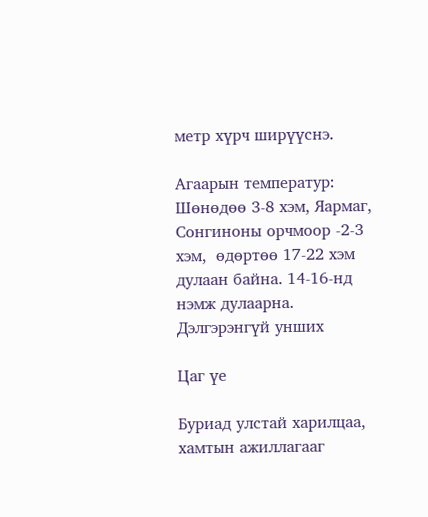метр хүрч ширүүснэ.

Агаарын температур: Шөнөдөө 3-8 хэм, Яармаг, Сонгиноны орчмоор -2-3 хэм,  өдөртөө 17-22 хэм дулаан байна. 14-16-нд нэмж дулаарна.
Дэлгэрэнгүй унших

Цаг үе

Буриад улстай харилцаа, хамтын ажиллагааг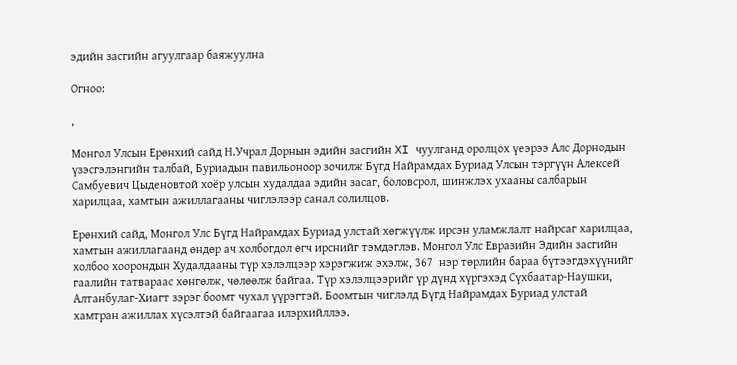эдийн засгийн агуулгаар баяжуулна

Огноо:

,

Монгол Улсын Ерөнхий сайд Н.Учрал Дорнын эдийн засгийн XI чуулганд оролцох үеэрээ Алс Дорнодын үзэсгэлэнгийн талбай, Буриадын павильоноор зочилж Бүгд Найрамдах Буриад Улсын тэргүүн Алексей  Самбуевич Цыденовтой хоёр улсын худалдаа эдийн засаг, боловсрол, шинжлэх ухааны салбарын харилцаа, хамтын ажиллагааны чиглэлээр санал солилцов.

Ерөнхий сайд, Монгол Улс Бүгд Найрамдах Буриад улстай хөгжүүлж ирсэн уламжлалт найрсаг харилцаа, хамтын ажиллагаанд өндөр ач холбогдол өгч ирснийг тэмдэглэв. Монгол Улс Евразийн Эдийн засгийн холбоо хоорондын Худалдааны түр хэлэлцээр хэрэгжиж эхэлж, 367  нэр төрлийн бараа бүтээгдэхүүнийг гаалийн татвараас хөнгөлж, чөлөөлж байгаа. Түр хэлэлцээрийг үр дүнд хүргэхэд Сүхбаатар-Наушки, Алтанбулаг-Хиагт зэрэг боомт чухал үүрэгтэй. Боомтын чиглэлд Бүгд Найрамдах Буриад улстай хамтран ажиллах хүсэлтэй байгаагаа илэрхийллээ.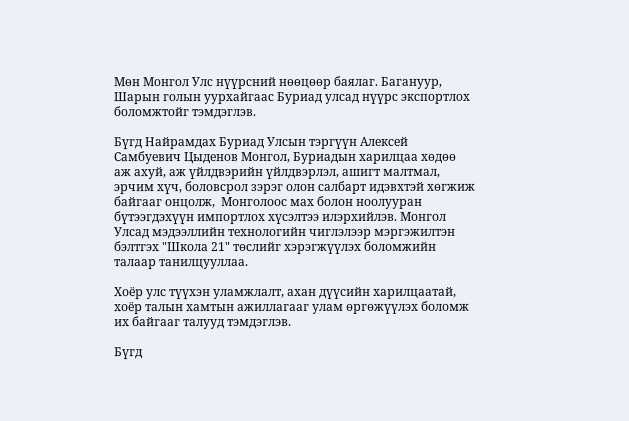Мөн Монгол Улс нүүрсний нөөцөөр баялаг. Багануур, Шарын голын уурхайгаас Буриад улсад нүүрс экспортлох боломжтойг тэмдэглэв.

Бүгд Найрамдах Буриад Улсын тэргүүн Алексей  Самбуевич Цыденов Монгол, Буриадын харилцаа хөдөө аж ахуй, аж үйлдвэрийн үйлдвэрлэл, ашигт малтмал, эрчим хүч, боловсрол зэрэг олон салбарт идэвхтэй хөгжиж байгааг онцолж,  Монголоос мах болон ноолууран бүтээгдэхүүн импортлох хүсэлтээ илэрхийлэв. Монгол Улсад мэдээллийн технологийн чиглэлээр мэргэжилтэн бэлтгэх "Школа 21" төслийг хэрэгжүүлэх боломжийн талаар танилцууллаа.

Хоёр улс түүхэн уламжлалт, ахан дүүсийн харилцаатай, хоёр талын хамтын ажиллагааг улам өргөжүүлэх боломж их байгааг талууд тэмдэглэв.

Бүгд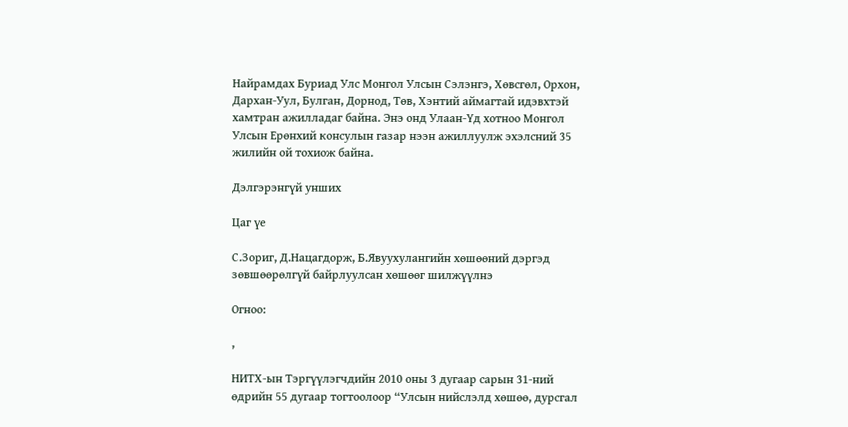Найрамдах Буриад Улс Монгол Улсын Сэлэнгэ, Хөвсгөл, Орхон, Дархан-Уул, Булган, Дорнод, Төв, Хэнтий аймагтай идэвхтэй хамтран ажилладаг байна. Энэ онд Улаан-Үд хотноо Монгол Улсын Ерөнхий консулын газар нээн ажиллуулж эхэлсний 35 жилийн ой тохиож байна.

Дэлгэрэнгүй унших

Цаг үе

С.Зориг, Д.Нацагдорж, Б.Явуухулангийн хөшөөний дэргэд зөвшөөрөлгүй байрлуулсан хөшөөг шилжүүлнэ

Огноо:

,

НИТХ-ын Тэргүүлэгчдийн 2010 оны 3 дугаар сарын 31-ний өдрийн 55 дугаар тогтоолоор “Улсын нийслэлд хөшөө, дурсгал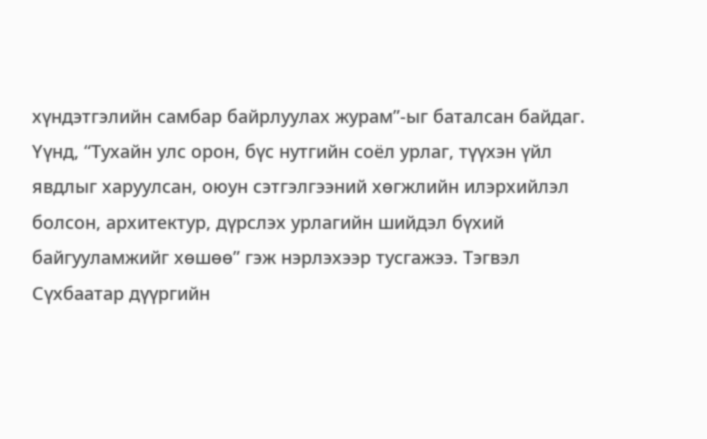хүндэтгэлийн самбар байрлуулах журам”-ыг баталсан байдаг. Үүнд, “Тухайн улс орон, бүс нутгийн соёл урлаг, түүхэн үйл явдлыг харуулсан, оюун сэтгэлгээний хөгжлийн илэрхийлэл болсон, архитектур, дүрслэх урлагийн шийдэл бүхий байгууламжийг хөшөө” гэж нэрлэхээр тусгажээ. Тэгвэл Сүхбаатар дүүргийн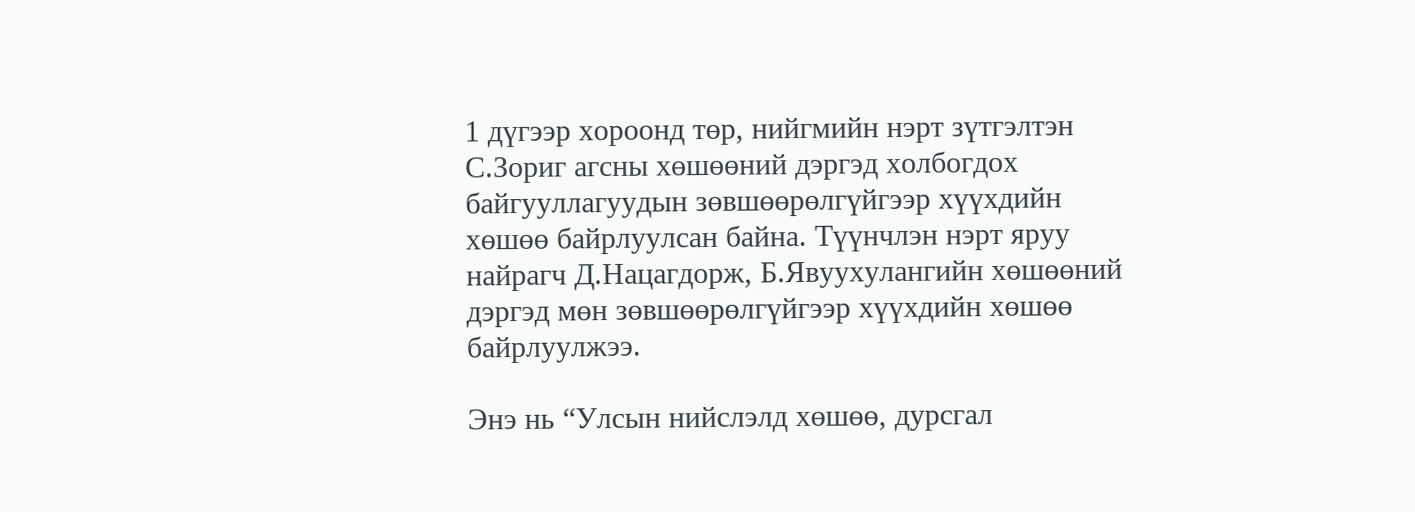1 дүгээр хороонд төр, нийгмийн нэрт зүтгэлтэн С.Зориг агсны хөшөөний дэргэд холбогдох байгууллагуудын зөвшөөрөлгүйгээр хүүхдийн хөшөө байрлуулсан байна. Түүнчлэн нэрт яруу найрагч Д.Нацагдорж, Б.Явуухулангийн хөшөөний дэргэд мөн зөвшөөрөлгүйгээр хүүхдийн хөшөө байрлуулжээ.

Энэ нь “Улсын нийслэлд хөшөө, дурсгал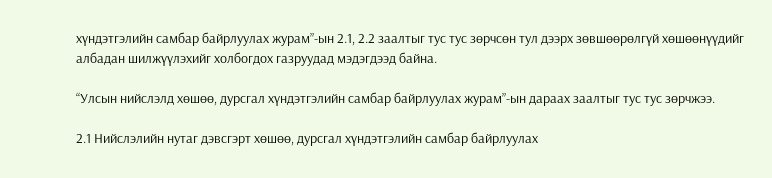хүндэтгэлийн самбар байрлуулах журам”-ын 2.1, 2.2 заалтыг тус тус зөрчсөн тул дээрх зөвшөөрөлгүй хөшөөнүүдийг албадан шилжүүлэхийг холбогдох газруудад мэдэгдээд байна.

“Улсын нийслэлд хөшөө, дурсгал хүндэтгэлийн самбар байрлуулах журам”-ын дараах заалтыг тус тус зөрчжээ.

2.1 Нийслэлийн нутаг дэвсгэрт хөшөө, дурсгал хүндэтгэлийн самбар байрлуулах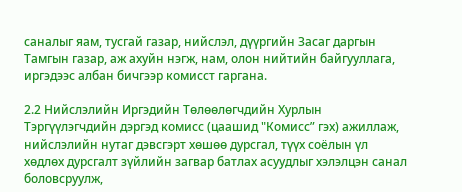саналыг яам, тусгай газар, нийслэл, дүүргийн Засаг даргын Тамгын газар, аж ахуйн нэгж, нам, олон нийтийн байгууллага, иргэдээс албан бичгээр комисст гаргана.

2.2 Нийслэлийн Иргэдийн Төлөөлөгчдийн Хурлын Тэргүүлэгчдийн дэргэд комисс (цаашид "Комисс” гэх) ажиллаж, нийслэлийн нутаг дэвсгэрт хөшөө дурсгал, түүх соёлын үл хөдлөх дурсгалт зүйлийн загвар батлах асуудлыг хэлэлцэн санал боловсруулж,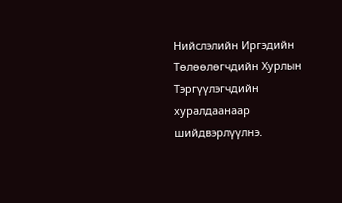Нийслэлийн Иргэдийн Төлөөлөгчдийн Хурлын Тэргүүлэгчдийн хуралдаанаар шийдвэрлүүлнэ.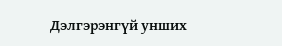Дэлгэрэнгүй унших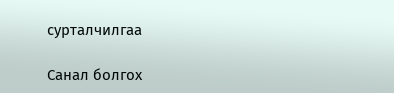сурталчилгаа

Санал болгох